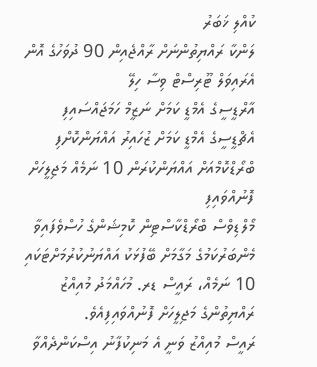ކުއްލި ޚަބަރު
ލަންކާ ރައްޔިތުންނަށް ރާއްޖެއިން 90 ދުވަހުގެ އޮން އެރައިވަލް ޓޫރިސްޓް ވިސާ ހިލޭ
އާރްޑީސީގެ އެމްޑީ ކަމަށް ނަޒީމް ހަމަޖައްސައިފި
އެޗްޑީސީގެ އެމްޑީ ކަމަށް ޒުހައިރު އައްޔަންކޮށްފި
ބްރޯޑްކޮމްއަށް އައްޔަންކުރަން 10 ނަމެއް މަޖިލީހަށް ފޮނުއްވައިފި
މޯލްޑިވްސް ބްރޯޑްކާސްޓިން ކޮމިޝަންގެ ހުސްވެފައިވާ މެންބަރުކަމުގެ މަގާމަށް ބޭފުޅަކު އައްޔަނުކުރުމަށްޓަކައި 10 ނަމެއް، ރައީސް ޑރ. މުހައްމަދު މުއިއްޒު ރައްޔިތުންގެ މަޖިލީހަށް ފޮނުއްވައިފިއެވެ.
ރައީސް މުއިއްޒު ވަނީ އެ މަނިކުފާނު އިސްކަންދެއްވާ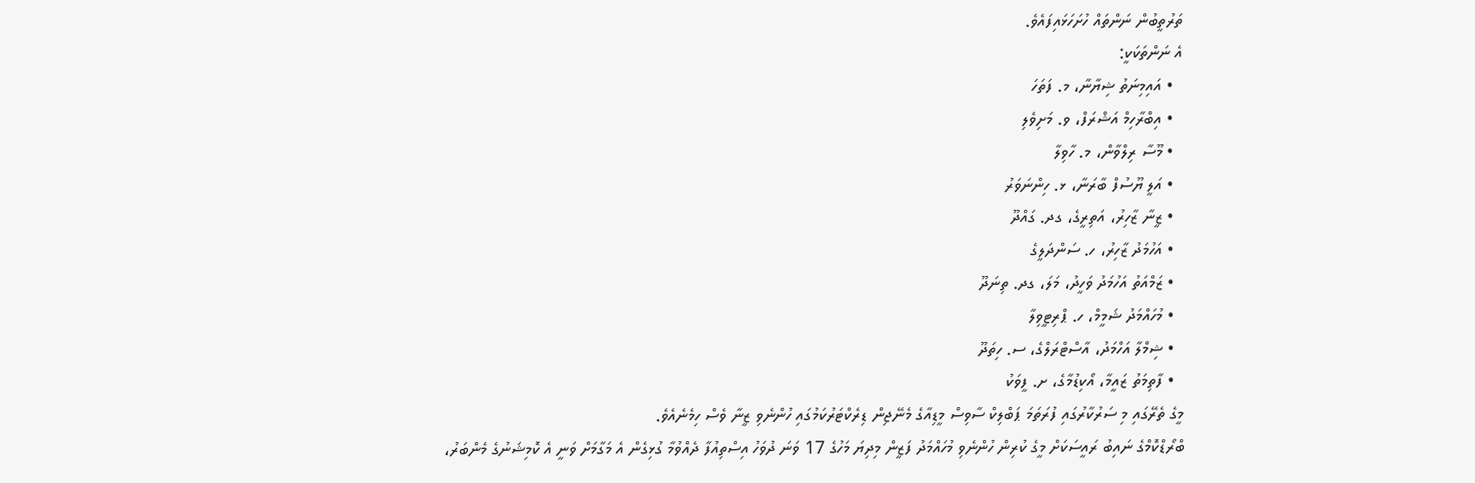ތަރުތީބުން ނަންތައް ހުށަހަޅައިފައެވެ.
އެ ނަންތަކަކީ:
  • އައިމިނަތު ޝިޔާނާ، މ. ފަތަހަ
  • އިބްރާހިމް އަޝްރަފް، ވ. މަށިވެލި
  • މޫސާ ރިލްވާން، މ. ހާވިލާ
  • އަލީ ޔޫސުފް ބާރަނާ، ޅ. ހިންނަވަރު
  • ޒީނާ ޒާހިރު، އަތިރީގެ، ގދ. ގައްދޫ
  • އަހުމަދު ޒާހިރު، ހ. ސަންދަލީގެ
  • ޒަމްއަތު އަހުމަދު ވަހީދު، މަލަ، ގދ. ތިނަދޫ
  • މުހައްމަދު ޝަމީމް، ހ. ޕްރިޓީވިލާ
  • ޝިމްލާ އަހްމަދު، އާސްޓްރަލްގެ، ސ. ހިތަދޫ
  • ފާތިމަތު ޒައީމާ، އޯކިޑުމާގެ، ށ. ފީވަކު
މީގެ ތެރޭގައި މި ސަރުކާރުގައި ފުރަތަމަ ޕަބްލިކް ސާވިސް މީޑިއާގެ މެނޭޖިން ޑިރެކްޓަރުކަމުގައި ހުންނެވި ޒީނާ ވެސް ހިމެނެއެވެ.
ބްރޯޑްކޮމްގެ ނައިބު ރައީސަކަށް މީގެ ކުރިން ހުންނެވި މުހައްމަދު ފަޒީން މިދިޔަ މަހުގެ 17 ވަނަ ދުވަހު އިސްތިއުފާ ދެއްވުމާ ގުޅިގެން އެ މަގާމަށް ވަނީ އެ ކޮމިޝަނުގެ މެންބަރު،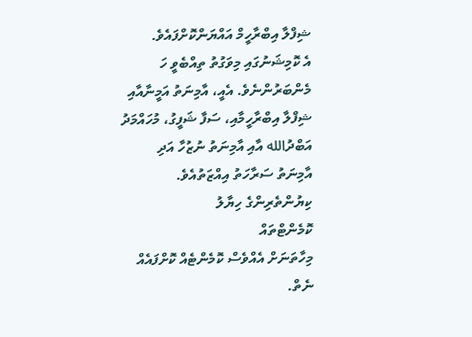ޝިފްލާ އިބްރާހީމް އައްޔަންކޮށްފައެވެ.
އެ ކޮމިޝަނުގައި މިވަގުތު ތިއްބެވީ ހަ މެންބަރުންނެވެ. އެއީ، އާމިނަތު އަމީނާއާއި ޝިފްލާ އިބްރާހީމާއި، ސަފާ ޝަފީގު، މުހައްމަދު އަބްދުالله އާއި އާމިނަތު ނުޒުހާ އަދި އާމިނަތު ސަރާހަތު އިއްޒަތުއެވެ.
ކިޔުންތެރިންގެ ހިޔާލު
ކޮމެންޓްތައް
މިހާތަނަށް އެއްވެސް ކޮމެންޓެއް ކޮށްފައެއް ނެތް.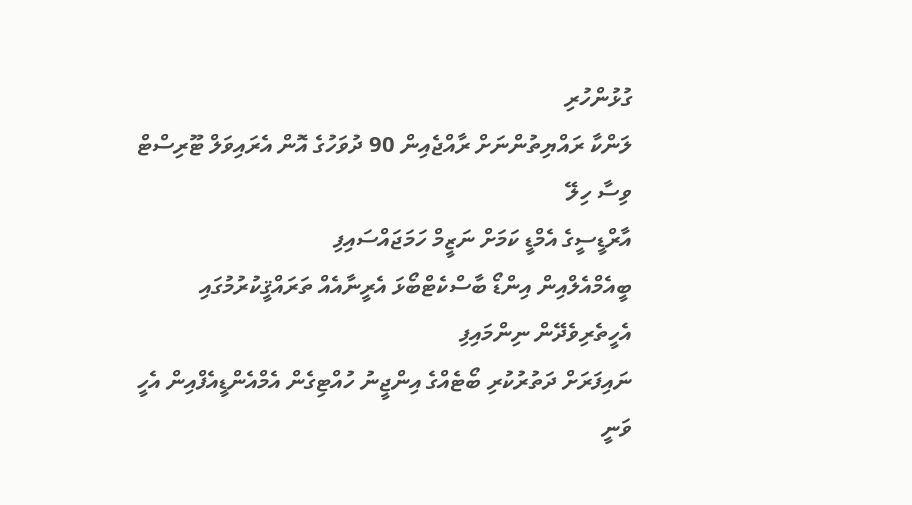ގުޅުންހުރި
ލަންކާ ރައްޔިތުންނަށް ރާއްޖެއިން 90 ދުވަހުގެ އޮން އެރައިވަލް ޓޫރިސްޓް ވިސާ ހިލޭ
އާރްޑީސީގެ އެމްޑީ ކަމަށް ނަޒީމް ހަމަޖައްސައިފި
ބީއެމްއެލްއިން އިންޑޯ ބާސްކެޓްބޯޅަ އެރީނާއެއް ތަރައްޤީކުރުމުގައި އެހީތެރިވެދޭން ނިންމައިފި
ނައިފަރަށް ދަތުރުކުރި ބޯޓެއްގެ އިންޖީނު ހުއްޓިގެން އެމްއެންޑީއެފްއިން އެހީ ވަނީ